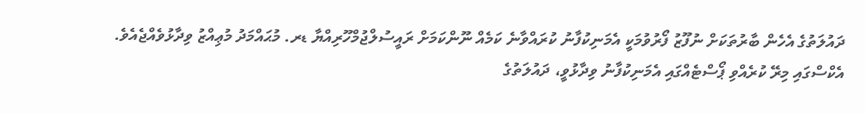ދައުލަތުގެ އެހެން ބާރުތަކަށް ނުފޫޒު ފޯރުވުމަކީ އެމަނިކުފާނު ކުރައްވާނެ ކަމެއް ނޫންކަމަށް ރައީސުލްޖުމްހޫރިއްޔާ ޑރ. މުޙައްމަދު މުޢިއްޒު ވިދާޅުވެއްޖެއެވެ.
އެކްސްގައި މިރޭ ކުރެއްވި ޕޯސްޓެއްގައި އެމަނިކުފާނު ވިދާޅުވީ، ދައުލަތުގެ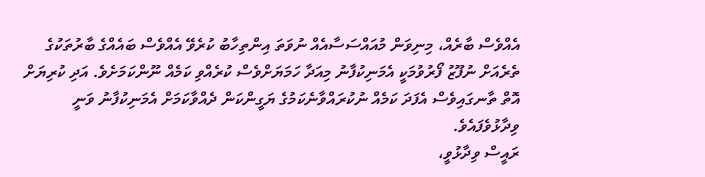އެއްވެސް ބާރެއް، މިނިވަން މުއައްސަސާއެއް ނުވަތަ އިންތިހާބު ކުރެވޭ އެއްވެސް ބައެއްގެ ބާރުތަކުގެ ތެރެއަށް ނުފޫޒު ފޯރުވުމަކީ އެމަނިކުފާނު މިއަދާ ހަމަޔަށްވެސް ކުރެއްވި ކަމެއް ނޫންކަމަށެވެ. އަދި ކުރިޔަށް އޮތް ތާނގައިވެސް އެފަދަ ކަމެއް ނުކުރައްވާނެކަމުގެ ޔަގީންކަން ދެއްވާކަމަށް އެމަނިކުފާނު ވަނީ ވިދާޅުވެފައެވެ.
ރައީސް ވިދާޅުވީ،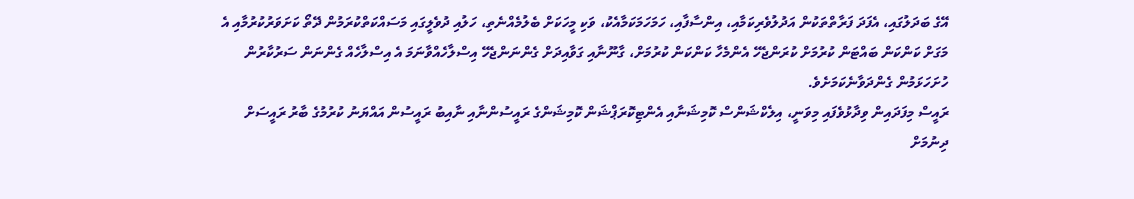އޭގެ ބަދަލުގައި، އެފަދަ ފަރާތްތަކުން އަދުލުވެރިކަމާއި، އިންސާފާއި، ހަމަހަމަކަމާއެކު، ވަކި މީހަކަށް ބެލުމެއްނެތި، ހަލުއި ދުވެލީގައި މަސައްކަތްކުރަމުން ދޭތޯ ކަށަވަރުކުރުމާއި އެ މަގަށް ކަންކަން ބައްޓަން ކުރުމަށް ކުރަންޖެހޭ އެންމެހާ ކަންކަން ކުރުމަށް، ގާނޫނާއި ގަވާއިދަށް ގެންނަންޖެހޭ އިސްލާހެއްވާނަމަ އެ އިސްލާހެއް ގެންނަން ސަރުކާރުން ހުށަހަޅަމުން ގެންދަވާނެކަމަށެވެ.
ރައީސް މިފަދައިން ވިދާޅުވެފައި މިވަނީ، އިލެކްޝަންސް ކޮމިޝަނާއި އެންޓިކޮރަޕްޝަން ކޮމިޝަންގެ ރައީސުންނާއި ނާއިބު ރައީސުން އައްޔަނު ކުރުމުގެ ބާރު ރައީސަށް ދިނުމަށް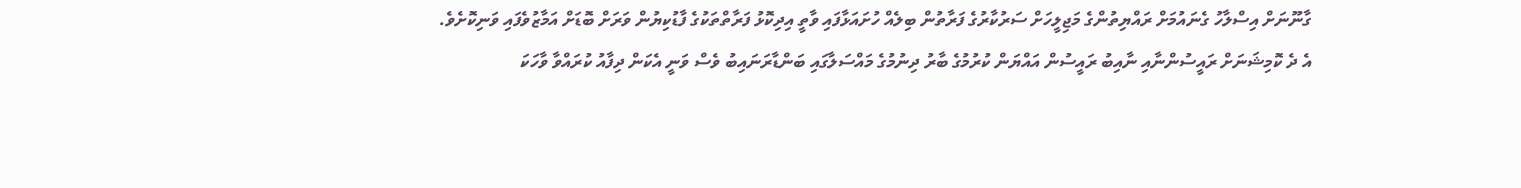ގާނޫނަށް އިސްލާހު ގެނައުމަށް ރައްޔިތުންގެ މަޖިލީހަށް ސަރުކާރުގެ ފަރާތުން ބިލެއް ހުށައަޅާފައި ވާތީ އިދިކޮޅު ފަރާތްތަކުގެ ފާޑުކިޔުން ވަރަށް ބޮޑަށް އަމާޒުވެފައި ވަނިކޮށެވެ.
އެ ދެ ކޮމިޝަނަށް ރައީސުންނާއި ނާއިބު ރައީސުން އައްޔަން ކުރުމުގެ ބާރު ދިނުމުގެ މައްސަލާގައި ބަންޑާރަނައިބު ވެސް ވަނީ އެކަން ދިފާއު ކުރައްވާ ވާހަކަ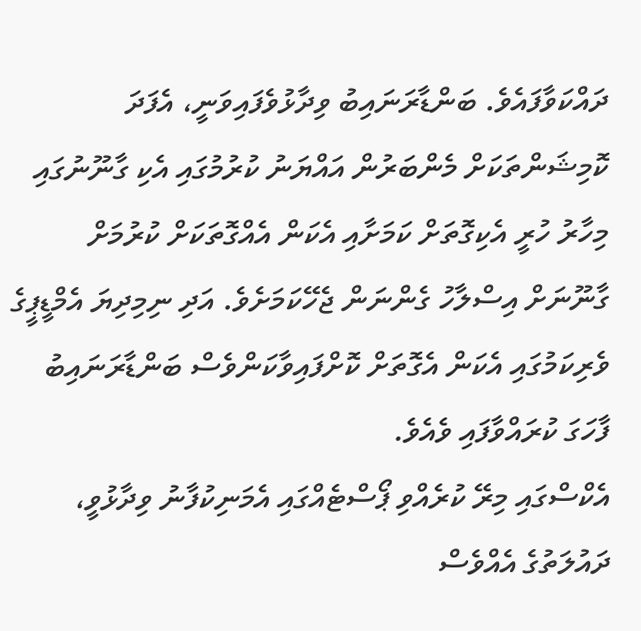ދައްކަވާފައެވެ. ބަންޑާރަނައިބު ވިދާޅުވެފައިވަނީ، އެފަދަ ކޮމިޝަންތަކަށް މެންބަރުން އައްޔަނު ކުރުމުގައި އެކި ގާނޫނުގައި މިހާރު ހުރީ އެކިގޮތަށް ކަމަށާއި އެކަން އެއްގޮތަކަށް ކުރުމަށް ގާނޫނަށް އިސްލާހު ގެންނަން ޖެހޭކަމަށެވެ. އަދި ނިމިދިޔަ އެމްޑީޕީގެ ވެރިކަމުގައި އެކަން އެގޮތަށް ކޮށްފައިވާކަންވެސް ބަންޑާރަނައިބު ފާހަގަ ކުރައްވާފައި ވެއެވެ.
އެކްސްގައި މިރޭ ކުރެއްވި ޕޯސްޓެއްގައި އެމަނިކުފާނު ވިދާޅުވީ، ދައުލަތުގެ އެއްވެސް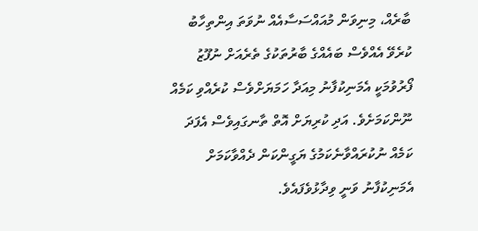ބާރެއް، މިނިވަން މުއައްސަސާއެއް ނުވަތަ އިންތިހާބު ކުރެވޭ އެއްވެސް ބައެއްގެ ބާރުތަކުގެ ތެރެއަށް ނުފޫޒު ފޯރުވުމަކީ އެމަނިކުފާނު މިއަދާ ހަމަޔަށްވެސް ކުރެއްވި ކަމެއް ނޫންކަމަށެވެ. އަދި ކުރިޔަށް އޮތް ތާނގައިވެސް އެފަދަ ކަމެއް ނުކުރައްވާނެކަމުގެ ޔަގީންކަން ދެއްވާކަމަށް އެމަނިކުފާނު ވަނީ ވިދާޅުވެފައެވެ.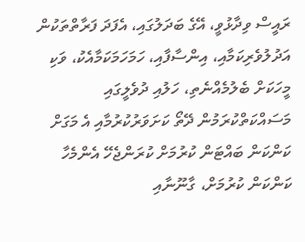ރައީސް ވިދާޅުވީ، އޭގެ ބަދަލުގައި، އެފަދަ ފަރާތްތަކުން އަދުލުވެރިކަމާއި، އިންސާފާއި، ހަމަހަމަކަމާއެކު، ވަކި މީހަކަށް ބެލުމެއްނެތި، ހަލުއި ދުވެލީގައި މަސައްކަތްކުރަމުން ދޭތޯ ކަށަވަރުކުރުމާއި އެ މަގަށް ކަންކަން ބައްޓަން ކުރުމަށް ކުރަންޖެހޭ އެންމެހާ ކަންކަން ކުރުމަށް، ގާނޫނާއި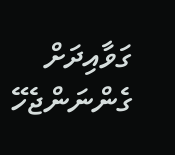ގަވާއިދަށް ގެންނަންޖެހޭ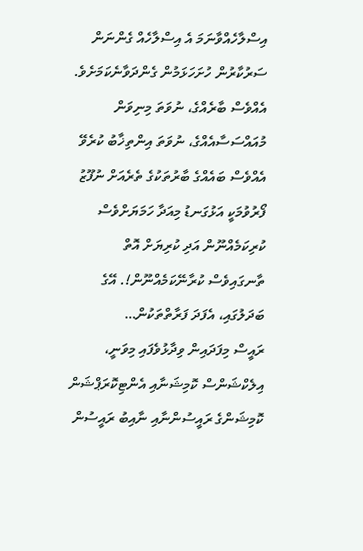އިސްލާހެއްވާނަމަ އެ އިސްލާހެއް ގެންނަން ސަރުކާރުން ހުށަހަޅަމުން ގެންދަވާނެކަމަށެވެ.
އެއްވެސް ބާރެއްގެ، ނުވަތަ މިނިވަން މުއައްސަސާއެއްގެ، ނުވަތަ އިންތިޚާބު ކުރެވޭ އެއްވެސް ބައެއްގެ ބާރުތަކުގެ ތެރެއަށް ނުފޫޒު ފޯރުވުމަކީ އަޅުގަނޑު މިއަދާ ހަމަޔަށްވެސް ކުރިކަމެއްނޫން އަދި ކުރިޔަށް އޮތް ތާނގައިވެސް ކުރާނޭކަމެއްނޫން!. އޭގެ ބަދަލުގައި، އެފަދަ ފަރާތްތަކުން…
ރައީސް މިފަދައިން ވިދާޅުވެފައި މިވަނީ، އިލެކްޝަންސް ކޮމިޝަނާއި އެންޓިކޮރަޕްޝަން ކޮމިޝަންގެ ރައީސުންނާއި ނާއިބު ރައީސުން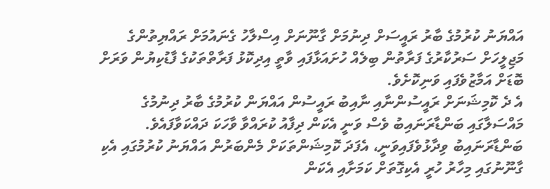އައްޔަނު ކުރުމުގެ ބާރު ރައީސަށް ދިނުމަށް ގާނޫނަށް އިސްލާހު ގެނައުމަށް ރައްޔިތުންގެ މަޖިލީހަށް ސަރުކާރުގެ ފަރާތުން ބިލެއް ހުށައަޅާފައި ވާތީ އިދިކޮޅު ފަރާތްތަކުގެ ފާޑުކިޔުން ވަރަށް ބޮޑަށް އަމާޒުވެފައި ވަނިކޮށެވެ.
އެ ދެ ކޮމިޝަނަށް ރައީސުންނާއި ނާއިބު ރައީސުން އައްޔަން ކުރުމުގެ ބާރު ދިނުމުގެ މައްސަލާގައި ބަންޑާރަނައިބު ވެސް ވަނީ އެކަން ދިފާއު ކުރައްވާ ވާހަކަ ދައްކަވާފައެވެ. ބަންޑާރަނައިބު ވިދާޅުވެފައިވަނީ، އެފަދަ ކޮމިޝަންތަކަށް މެންބަރުން އައްޔަނު ކުރުމުގައި އެކި ގާނޫނުގައި މިހާރު ހުރީ އެކިގޮތަށް ކަމަށާއި އެކަން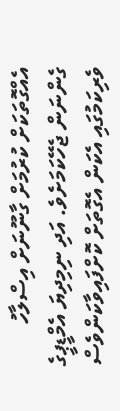އެއްގޮތަކަށް ކުރުމަށް ގާނޫނަށް އިސްލާހު ގެންނަން ޖެހޭކަމަށެވެ. އަދި ނިމިދިޔަ އެމްޑީޕީގެ ވެރިކަމުގައި އެކަން އެގޮތަށް ކޮށްފައިވާކަންވެސް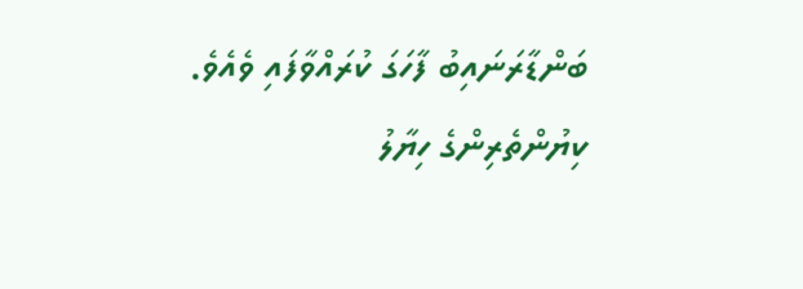ބަންޑާރަނައިބު ފާހަގަ ކުރައްވާފައި ވެއެވެ.
ކިޔުންތެރިންގެ ހިޔާލު